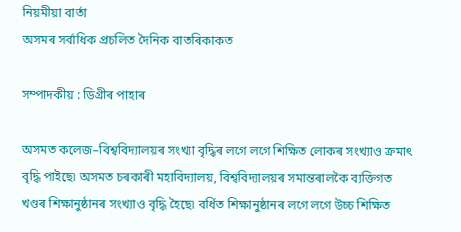নিয়মীয়া বাৰ্তা
অসমৰ সৰ্বাধিক প্ৰচলিত দৈনিক বাতৰিকাকত

সম্পাদকীয় : ডিগ্রীৰ পাহাৰ

অসমত কলেজ–বিশ্ববিদ্যালয়ৰ সংখ্যা বৃদ্ধিৰ লগে লগে শিক্ষিত লোকৰ সংখ্যাও ক্রমাৎ বৃদ্ধি পাইছে৷ অসমত চৰকাৰী মহাবিদ্যালয়, বিশ্ববিদ্যালয়ৰ সমান্তৰালকৈ ব্যক্তিগত খণ্ডৰ শিক্ষানুষ্ঠানৰ সংখ্যাও বৃদ্ধি হৈছে৷ বর্ধিত শিক্ষানুষ্ঠানৰ লগে লগে উচ্চ শিক্ষিত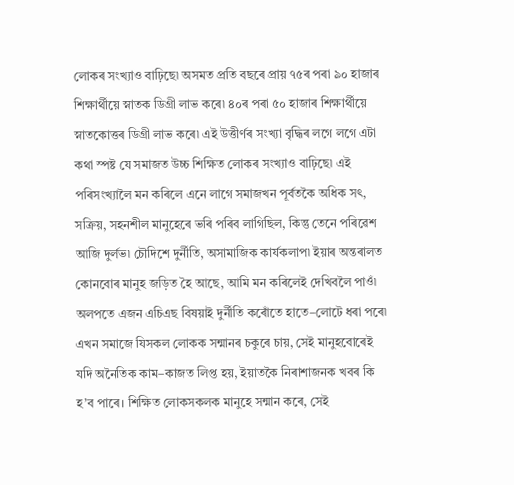লোকৰ সংখ্যাও বাঢ়িছে৷ অসমত প্রতি বছৰে প্রায় ৭৫ৰ পৰা ৯০ হাজাৰ শিক্ষার্থীয়ে স্নাতক ডিগ্রী লাভ কৰে৷ ৪০ৰ পৰা ৫০ হাজাৰ শিক্ষার্থীয়ে স্নাতকোত্তৰ ডিগ্রী লাভ কৰে৷ এই উত্তীর্ণৰ সংখ্যা বৃদ্ধিৰ লগে লগে এটা কথা স্পষ্ট যে সমাজত উচ্চ শিক্ষিত লোকৰ সংখ্যাও বাঢ়িছে৷ এই পৰিসংখ্যালৈ মন কৰিলে এনে লাগে সমাজখন পূর্বতকৈ অধিক সৎ, সক্রিয়, সহনশীল মানুহেৰে ভৰি পৰিব লাগিছিল, কিন্তু তেনে পৰিৱেশ আজি দুর্লভ৷ চৌদিশে দুর্নীতি, অসামাজিক কার্যকলাপ৷ ইয়াৰ অন্তৰালত কোনবোৰ মানুহ জড়িত হৈ আছে, আমি মন কৰিলেই দেখিবলৈ পাওঁ৷ অলপতে এজন এচিএছ বিষয়াই দুর্নীতি কৰোঁতে হাতে–লোটে ধৰা পৰে৷ এখন সমাজে যিসকল লোকক সন্মানৰ চকুৰে চায়, সেই মানুহবোৰেই যদি অনৈতিক কাম–কাজত লিপ্ত হয়, ইয়াতকৈ নিৰাশাজনক খবৰ কি হ’ব পাৰে। শিক্ষিত লোকসকলক মানুহে সন্মান কৰে, সেই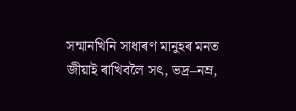সন্মানখিনি সাধাৰণ মানুহৰ মনত জীয়াই ৰাখিবলৈ সৎ, ভদ্র–নম্র,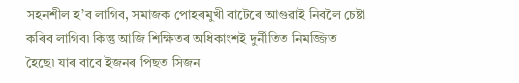সহনশীল হ’ব লাগিব, সমাজক পোহৰমুখী বাটেৰে আগুৱাই নিবলৈ চেষ্টা কৰিব লাগিব৷ কিন্তু আজি শিক্ষিতৰ অধিকাংশই দুর্নীতিত নিমজ্জিত হৈছে৷ যাৰ বাবে ইজনৰ পিছত সিজন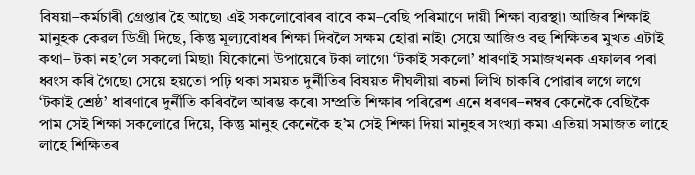বিষয়া–কর্মচাৰী গ্রেপ্তাৰ হৈ আছে৷ এই সকলোবোৰৰ বাবে কম–বেছি পৰিমাণে দায়ী শিক্ষা ব্যৱস্থা৷ আজিৰ শিক্ষাই মানুহক কেৱল ডিগ্রী দিছে, কিন্তু মূল্যবোধৰ শিক্ষা দিবলৈ সক্ষম হোৱা নাই৷ সেয়ে আজিও বহু শিক্ষিতৰ মুখত এটাই কথা– টকা নহ’লে সকলো মিছা৷ যিকোনো উপায়েৰে টকা লাগে৷ ‘টকাই সকলো’ ধাৰণাই সমাজখনক এফালৰ পৰা ধ্বংস কৰি গৈছে৷ সেয়ে হয়তো পঢ়ি থকা সময়ত দুর্নীতিৰ বিষয়ত দীঘলীয়া ৰচনা লিখি চাকৰি পোৱাৰ লগে লগে ‘টকাই শ্রেষ্ঠ’ ধাৰণাৰে দুর্নীতি কৰিবলৈ আৰম্ভ কৰে৷ সম্প্রতি শিক্ষাৰ পৰিৱেশ এনে ধৰণৰ–নম্বৰ কেনেকৈ বেছিকৈ পাম সেই শিক্ষা সকলোৱে দিয়ে, কিন্তু মানুহ কেনেকৈ হ’ম সেই শিক্ষা দিয়া মানুহৰ সংখ্যা কম৷ এতিয়া সমাজত লাহে লাহে শিক্ষিতৰ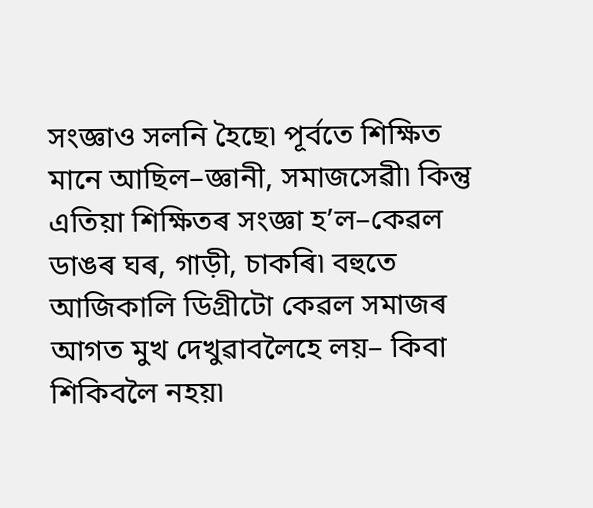সংজ্ঞাও সলনি হৈছে৷ পূর্বতে শিক্ষিত মানে আছিল–জ্ঞানী, সমাজসেৱী৷ কিন্তু এতিয়া শিক্ষিতৰ সংজ্ঞা হ’ল–কেৱল ডাঙৰ ঘৰ, গাড়ী, চাকৰি৷ বহুতে আজিকালি ডিগ্রীটো কেৱল সমাজৰ আগত মুখ দেখুৱাবলৈহে লয়– কিবা শিকিবলৈ নহয়৷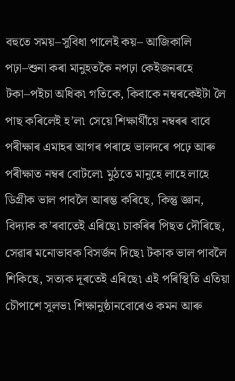বহুতে সময়–সুবিধা পালেই কয়– আজিকালি পঢ়া–শুনা কৰা মানুহতকৈ নপঢ়া কেইজনৰহে টকা–পইচা অধিক৷ গতিকে, কিবাকে নম্বৰকেইটা লৈ পাছ কৰিলেই হ’ল৷ সেয়ে শিক্ষার্থীয়ে নম্বৰৰ বাবে পৰীক্ষাৰ এমাহৰ আগৰ পৰাহে ভালদৰে পঢ়ে আৰু পৰীক্ষাত নম্বৰ বোটলে৷ মুঠতে মানুহে লাহে লাহে ডিগ্রীক ভাল পাবলৈ আৰম্ভ কৰিছে, কিন্তু জ্ঞান, বিদ্যাক ক’ৰবাতেই এৰিছে৷ চাকৰিৰ পিছত দৌৰিছে, সেৱাৰ মনোভাবক বিসর্জন দিছে৷ টকাক ভাল পাবলৈ শিকিছে, সত্যক দূৰতেই এৰিছে৷ এই পৰিস্থিতি এতিয়া চৌপাশে সুলভ৷ শিক্ষানুষ্ঠানবোৰেও কমন আৰু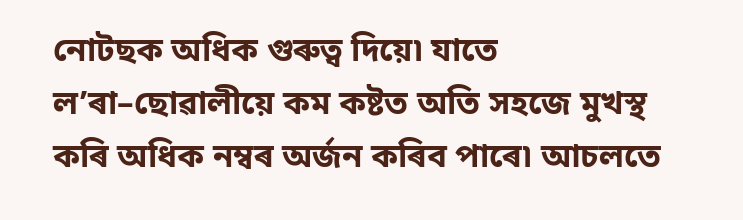নোটছক অধিক গুৰুত্ব দিয়ে৷ যাতে ল’ৰা–ছোৱালীয়ে কম কষ্টত অতি সহজে মুখস্থ কৰি অধিক নম্বৰ অর্জন কৰিব পাৰে৷ আচলতে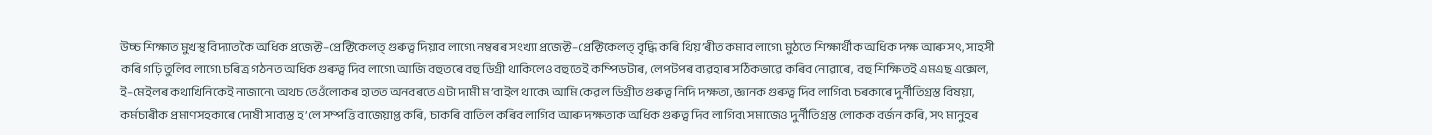উচ্চ শিক্ষাত মুখস্থ বিদ্যাতকৈ অধিক প্রজেক্ট–প্রেক্টিকেলত্ গুৰুত্ব দিয়াব লাগে৷ নম্বৰৰ সংখ্যা প্রজেক্ট–প্রেক্টিকেলত্ বৃদ্ধি কৰি থিয়’ৰীত কমাব লাগে৷ মুঠতে শিক্ষার্থীক অধিক দক্ষ আৰু সৎ, সাহসী কৰি গঢ়ি তুলিব লাগে৷ চৰিত্র গঠনত অধিক গুৰুত্ব দিব লাগে৷ আজি বহুতৰে বহু ডিগ্রী থাকিলেও বহুতেই কম্পিডটাৰ, লেপটপৰ ব্যৱহাৰ সঠিকভাৱে কৰিব নোৱাৰে, বহু শিক্ষিতই এমএছ এক্সেল, ই–মেইলৰ কথাখিনিকেই নাজানে৷ অথচ তেওঁলোকৰ হাতত অনবৰতে এটা দামী ম’বাইল থাকে৷ আমি কেৱল ডিগ্রীত গুৰুত্ব নিদি দক্ষতা, জ্ঞানক গুৰুত্ব দিব লাগিব৷ চৰকাৰে দুর্নীতিগ্রস্ত বিষয়া, কর্মচাৰীক প্রমাণসহকাৰে দোষী সাব্যস্ত হ’লে সম্পত্তি বাজেয়াপ্ত কৰি, চাকৰি বাতিল কৰিব লাগিব আৰু দক্ষতাক অধিক গুৰুত্ব দিব লাগিব৷ সমাজেও দুর্নীতিগ্রস্ত লোকক বর্জন কৰি, সৎ মানুহৰ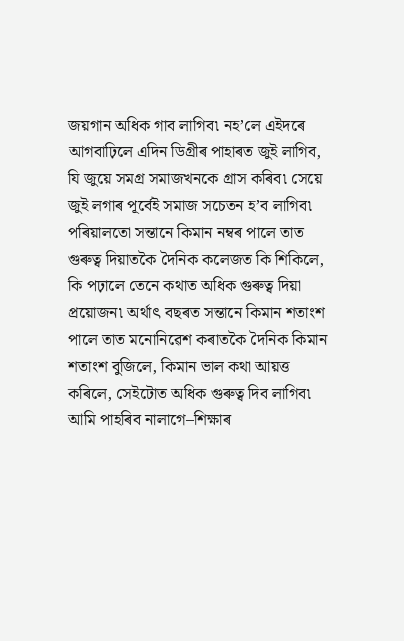জয়গান অধিক গাব লাগিব৷ নহ’লে এইদৰে আগবাঢ়িলে এদিন ডিগ্রীৰ পাহাৰত জুই লাগিব, যি জুয়ে সমগ্র সমাজখনকে গ্রাস কৰিব৷ সেয়ে জুই লগাৰ পূর্বেই সমাজ সচেতন হ’ব লাগিব৷ পৰিয়ালতো সন্তানে কিমান নম্বৰ পালে তাত গুৰুত্ব দিয়াতকৈ দৈনিক কলেজত কি শিকিলে, কি পঢ়ালে তেনে কথাত অধিক গুৰুত্ব দিয়া প্রয়োজন৷ অর্থাৎ বছৰত সন্তানে কিমান শতাংশ পালে তাত মনোনিৱেশ কৰাতকৈ দৈনিক কিমান শতাংশ বুজিলে, কিমান ভাল কথা আয়ত্ত কৰিলে, সেইটোত অধিক গুৰুত্ব দিব লাগিব৷ আমি পাহৰিব নালাগে–শিক্ষাৰ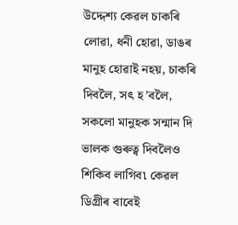উদ্দেশ্য কেৱল চাকৰি লোৱা, ধনী হোৱা, ডাঙৰ মানুহ হোৱাই নহয়, চাকৰি দিবলৈ, সৎ হ’বলৈ, সকলো মানুহক সন্মান দি ভালক গুৰুত্ব দিবলৈও শিকিব লাগিব৷ কেৱল ডিগ্রীৰ বাবেই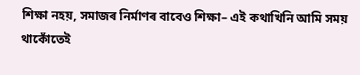শিক্ষা নহয়, সমাজৰ নির্মাণৰ বাবেও শিক্ষা– এই কথাখিনি আমি সময় থাকোঁতেই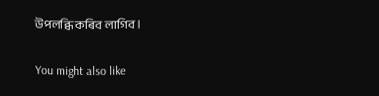উপলব্ধি কৰিব লাগিব।

You might also like